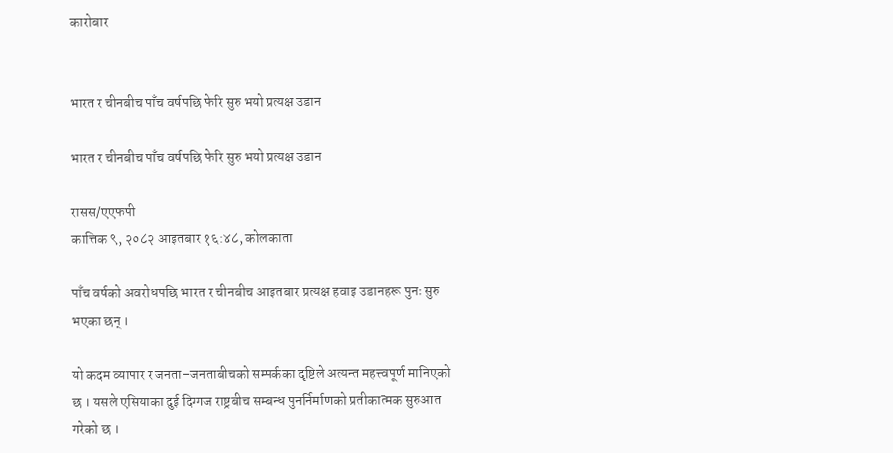कारोबार


भारत र चीनबीच पाँच वर्षपछि फेरि सुरु भयो प्रत्यक्ष उडान

भारत र चीनबीच पाँच वर्षपछि फेरि सुरु भयो प्रत्यक्ष उडान

रासस/एएफपी
कात्तिक ९, २०८२ आइतबार १६:४८, कोलकाता

पाँच वर्षको अवरोधपछि भारत र चीनबीच आइतबार प्रत्यक्ष हवाइ उडानहरू पुनः सुरु भएका छन् ।

यो कदम व्यापार र जनता–जनताबीचको सम्पर्कका दृष्टिले अत्यन्त महत्त्वपूर्ण मानिएको छ । यसले एसियाका दुई दिग्गज राष्ट्रबीच सम्बन्ध पुनर्निर्माणको प्रतीकात्मक सुरुआत गरेको छ ।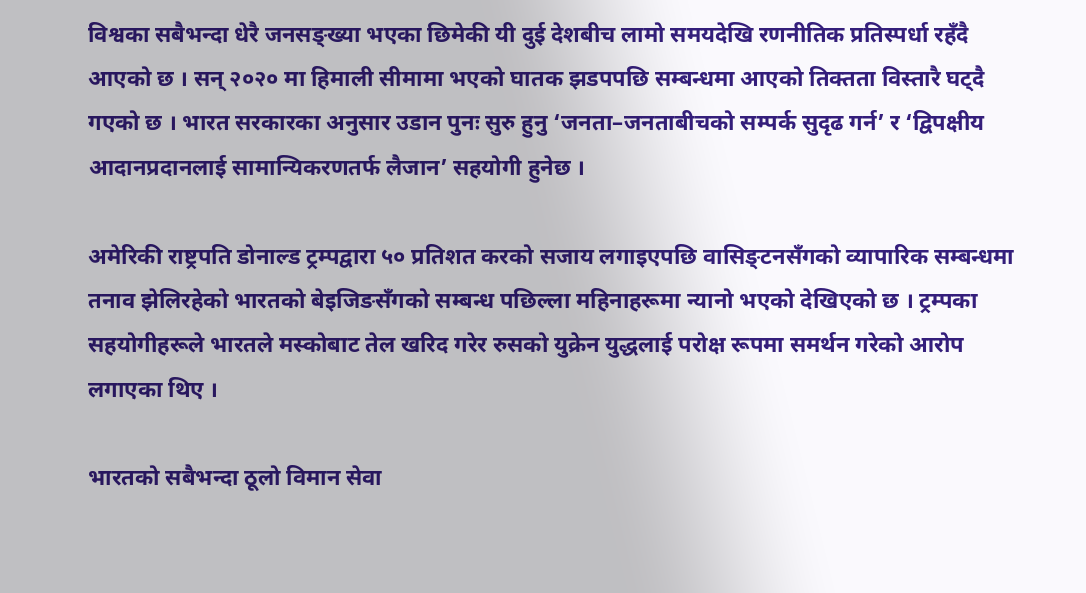विश्वका सबैभन्दा धेरै जनसङ्ख्या भएका छिमेकी यी दुई देशबीच लामो समयदेखि रणनीतिक प्रतिस्पर्धा रहँदै आएको छ । सन् २०२० मा हिमाली सीमामा भएको घातक झडपपछि सम्बन्धमा आएको तिक्तता विस्तारै घट्दै गएको छ । भारत सरकारका अनुसार उडान पुनः सुरु हुनु ‘जनता–जनताबीचको सम्पर्क सुदृढ गर्न’ र ‘द्विपक्षीय आदानप्रदानलाई सामान्यिकरणतर्फ लैजान’ सहयोगी हुनेछ ।

अमेरिकी राष्ट्रपति डोनाल्ड ट्रम्पद्वारा ५० प्रतिशत करको सजाय लगाइएपछि वासिङ्टनसँगको व्यापारिक सम्बन्धमा तनाव झेलिरहेको भारतको बेइजिङसँगको सम्बन्ध पछिल्ला महिनाहरूमा न्यानो भएको देखिएको छ । ट्रम्पका सहयोगीहरूले भारतले मस्कोबाट तेल खरिद गरेर रुसको युक्रेन युद्धलाई परोक्ष रूपमा समर्थन गरेको आरोप लगाएका थिए ।

भारतको सबैभन्दा ठूलो विमान सेवा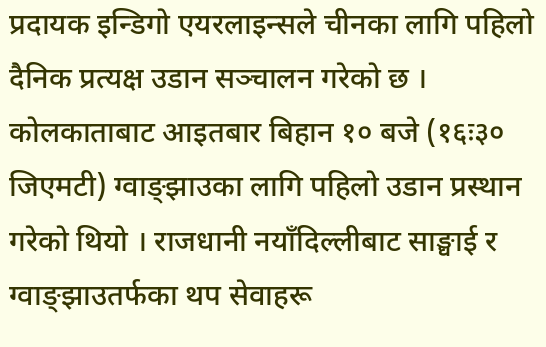प्रदायक इन्डिगो एयरलाइन्सले चीनका लागि पहिलो दैनिक प्रत्यक्ष उडान सञ्चालन गरेको छ । कोलकाताबाट आइतबार बिहान १० बजे (१६ः३० जिएमटी) ग्वाङ्झाउका लागि पहिलो उडान प्रस्थान गरेको थियो । राजधानी नयाँदिल्लीबाट साङ्घाई र ग्वाङ्झाउतर्फका थप सेवाहरू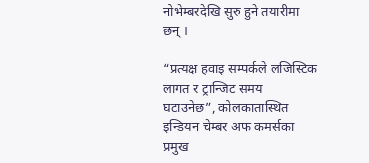नोभेम्बरदेखि सुरु हुने तयारीमा छन् ।

“प्रत्यक्ष हवाइ सम्पर्कले लजिस्टिक लागत र ट्रान्जिट समय घटाउनेछ”, कोलकातास्थित इन्डियन चेम्बर अफ कमर्सका प्रमुख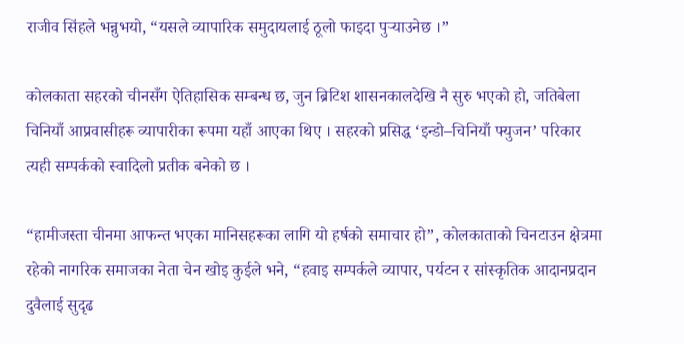राजीव सिंहले भन्नुभयो, “यसले व्यापारिक समुदायलाई ठूलो फाइदा पुर्‍याउनेछ ।”

कोलकाता सहरको चीनसँग ऐतिहासिक सम्बन्ध छ, जुन ब्रिटिश शासनकालदेखि नै सुरु भएको हो, जतिबेला चिनियाँ आप्रवासीहरू व्यापारीका रूपमा यहाँ आएका थिए । सहरको प्रसिद्ध ‘इन्डो–चिनियाँ फ्युजन’ परिकार त्यही सम्पर्कको स्वादिलो प्रतीक बनेको छ ।

“हामीजस्ता चीनमा आफन्त भएका मानिसहरूका लागि यो हर्षको समाचार हो”, कोलकाताको चिनटाउन क्षेत्रमा रहेको नागरिक समाजका नेता चेन खोइ कुईले भने, “हवाइ सम्पर्कले व्यापार, पर्यटन र सांस्कृतिक आदानप्रदान दुवैलाई सुदृढ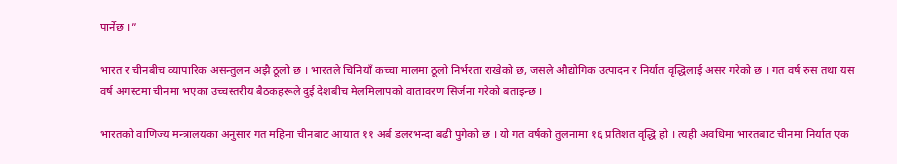पार्नेछ ।”

भारत र चीनबीच व्यापारिक असन्तुलन अझै ठूलो छ । भारतले चिनियाँ कच्चा मालमा ठूलो निर्भरता राखेको छ, जसले औद्योगिक उत्पादन र निर्यात वृद्धिलाई असर गरेको छ । गत वर्ष रुस तथा यस वर्ष अगस्टमा चीनमा भएका उच्चस्तरीय बैठकहरूले दुई देशबीच मेलमिलापको वातावरण सिर्जना गरेको बताइन्छ ।

भारतको वाणिज्य मन्त्रालयका अनुसार गत महिना चीनबाट आयात ११ अर्ब डलरभन्दा बढी पुगेको छ । यो गत वर्षको तुलनामा १६ प्रतिशत वृद्धि हो । त्यही अवधिमा भारतबाट चीनमा निर्यात एक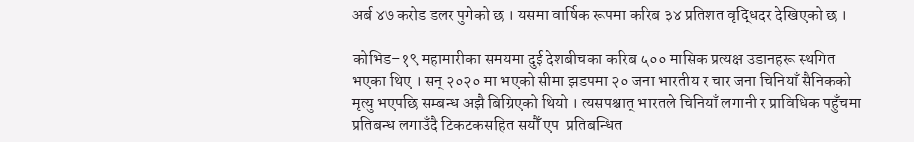अर्ब ४७ करोड डलर पुगेको छ । यसमा वार्षिक रूपमा करिब ३४ प्रतिशत वृद्धिदर देखिएको छ ।

कोभिड–१९ महामारीका समयमा दुई देशबीचका करिब ५०० मासिक प्रत्यक्ष उडानहरू स्थगित भएका थिए । सन् २०२० मा भएको सीमा झडपमा २० जना भारतीय र चार जना चिनियाँ सैनिकको मृत्यु भएपछि सम्बन्ध अझै बिग्रिएको थियो । त्यसपश्चात् भारतले चिनियाँ लगानी र प्राविधिक पहुँचमा प्रतिबन्ध लगाउँदै टिकटकसहित सयौँ एप  प्रतिबन्धित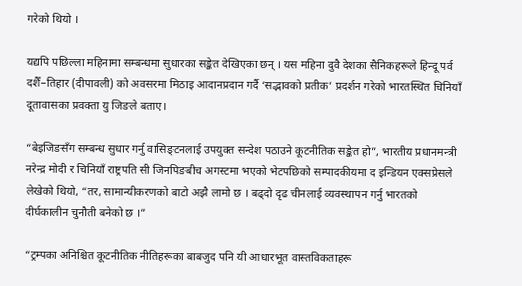गरेको थियो ।

यद्यपि पछिल्ला महिनामा सम्बन्धमा सुधारका सङ्केत देखिएका छन् । यस महिना दुवै देशका सैनिकहरूले हिन्दू पर्व दशैँ–तिहार (दीपावली) को अवसरमा मिठाइ आदानप्रदान गर्दै ‘सद्भावको प्रतीक’ प्रदर्शन गरेको भारतस्थित चिनियाँ दूतावासका प्रवक्ता यु जिङले बताए।

“बेइजिङसँग सम्बन्ध सुधार गर्नु वासिङ्टनलाई उपयुक्त सन्देश पठाउने कूटनीतिक सङ्केत हो”, भारतीय प्रधानमन्त्री नरेन्द्र मोदी र चिनियाँ राष्ट्रपति सी जिनपिङबीच अगस्टमा भएको भेटपछिको सम्पादकीयमा द इन्डियन एक्सप्रेसले लेखेको थियो, “तर, सामान्यीकरणको बाटो अझै लामो छ । बढ्दो दृढ चीनलाई व्यवस्थापन गर्नु भारतको दीर्घकालीन चुनौती बनेको छ ।”

“ट्रम्पका अनिश्चित कूटनीतिक नीतिहरूका बाबजुद पनि यी आधारभूत वास्तविकताहरू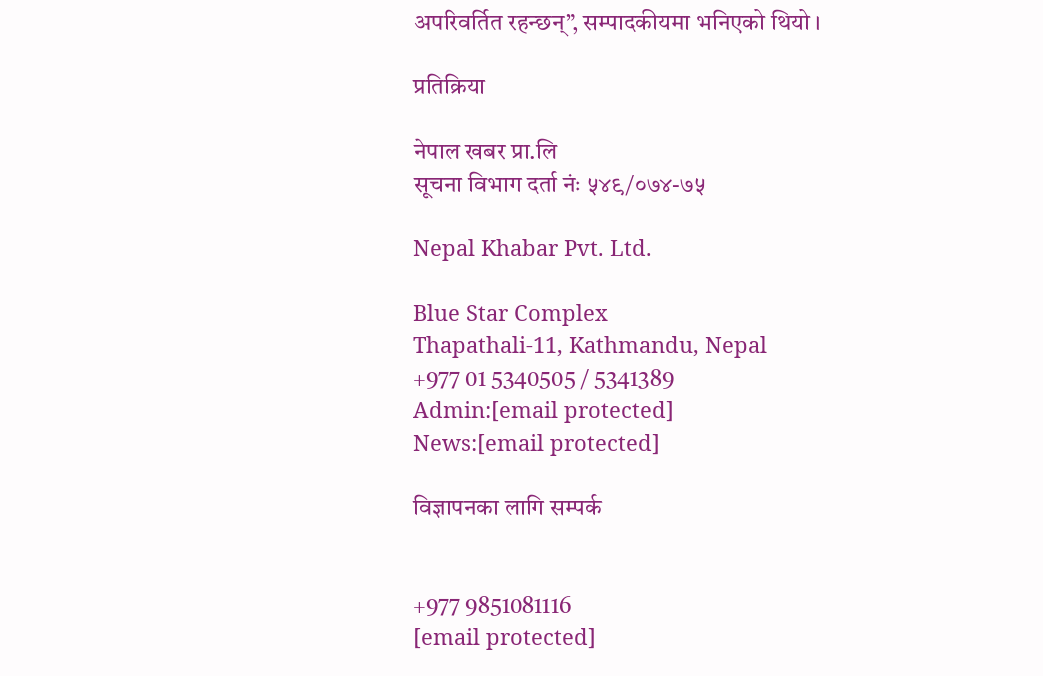अपरिवर्तित रहन्छन्”, सम्पादकीयमा भनिएको थियो ।

प्रतिक्रिया

नेपाल खबर प्रा.लि
सूचना विभाग दर्ता नंः ५४९/०७४-७५

Nepal Khabar Pvt. Ltd.

Blue Star Complex
Thapathali-11, Kathmandu, Nepal
+977 01 5340505 / 5341389
Admin:[email protected]
News:[email protected]

विज्ञापनका लागि सम्पर्क


+977 9851081116
[email protected]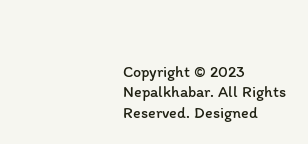Copyright © 2023 Nepalkhabar. All Rights Reserved. Designed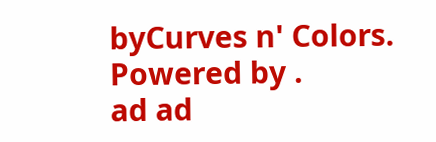byCurves n' Colors. Powered by .
ad ad